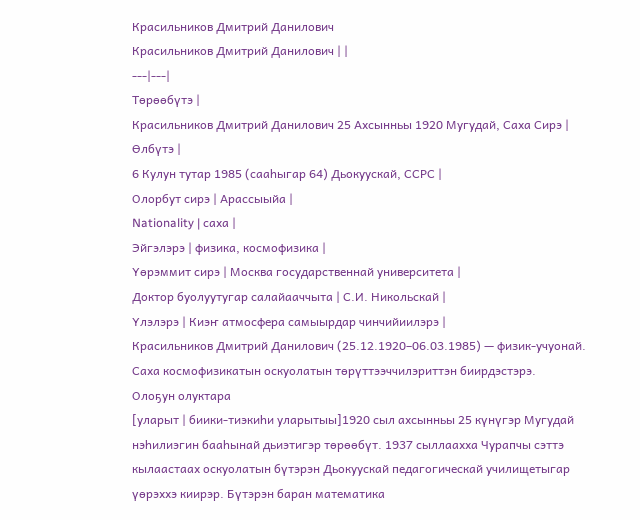Красильников Дмитрий Данилович
Красильников Дмитрий Данилович | |
---|---|
Төрөөбүтэ |
Красильников Дмитрий Данилович 25 Ахсынньы 1920 Мугудай, Саха Сирэ |
Өлбүтэ |
6 Кулун тутар 1985 (сааhыгар 64) Дьокуускай, ССРС |
Олорбут сирэ | Арассыыйа |
Nationality | саха |
Эйгэлэрэ | физика, космофизика |
Үөрэммит сирэ | Москва государственнай университета |
Доктор буолуутугар салайааччыта | С.И. Никольскай |
Үлэлэрэ | Киэҥ атмосфера самыырдар чинчийиилэрэ |
Красильников Дмитрий Данилович (25.12.1920–06.03.1985) — физик-учуонай. Саха космофизикатын оскуолатын төрүттээччилэриттэн биирдэстэрэ.
Олоҕун олуктара
[уларыт | биики-тиэкиһи уларытыы]1920 сыл ахсынньы 25 күнүгэр Мугудай нэһилиэгин бааһынай дьиэтигэр төрөөбүт. 1937 сыллаахха Чурапчы сэттэ кылаастаах оскуолатын бүтэрэн Дьокуускай педагогическай училищетыгар үөрэххэ киирэр. Бүтэрэн баран математика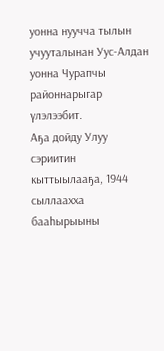уонна нуучча тылын учууталынан Уус-Алдан уонна Чурапчы районнарыгар үлэлээбит.
Аҕа дойду Улуу сэриитин кыттыылааҕа, 1944 сыллаахха бааһырыыны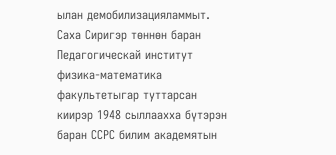ылан демобилизацияламмыт. Саха Сиригэр төннөн баран Педагогическай институт физика-математика факультетыгар туттарсан киирэр 1948 сыллаахха бүтэрэн баран ССРС билим академятын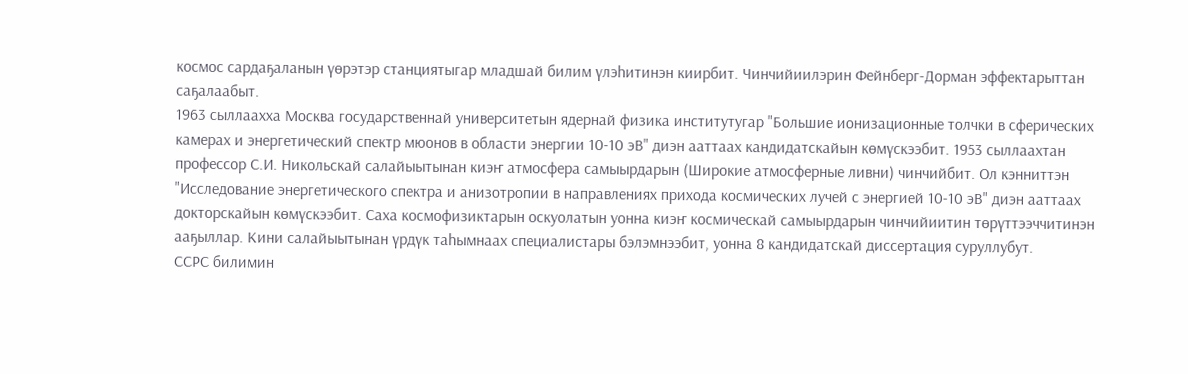космос сардаҕаланын үөрэтэр станциятыгар младшай билим үлэһитинэн киирбит. Чинчийиилэрин Фейнберг-Дорман эффектарыттан саҕалаабыт.
1963 сыллаахха Москва государственнай университетын ядернай физика институтугар "Большие ионизационные толчки в сферических камерах и энергетический спектр мюонов в области энергии 10-10 эВ" диэн ааттаах кандидатскайын көмүскээбит. 1953 сыллаахтан профессор С.И. Никольскай салайыытынан киэҥ атмосфера самыырдарын (Широкие атмосферные ливни) чинчийбит. Ол кэнниттэн "Исследование энергетического спектра и анизотропии в направлениях прихода космических лучей с энергией 10-10 эВ" диэн ааттаах докторскайын көмүскээбит. Саха космофизиктарын оскуолатын уонна киэҥ космическай самыырдарын чинчийиитин төрүттээччитинэн ааҕыллар. Кини салайыытынан үрдүк таһымнаах специалистары бэлэмнээбит, уонна 8 кандидатскай диссертация суруллубут.
ССРС билимин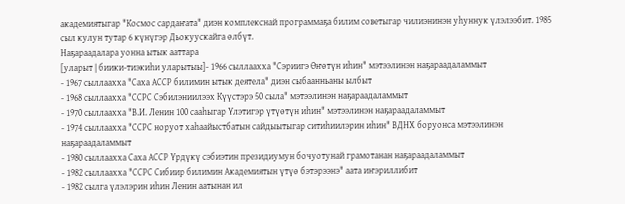академиятыгар "Космос сардаҥата" диэн комплекснай программаҕа билим советыгар чилиэнинэн уһуннук үлэлээбит. 1985 сыл кулун тутар 6 күнүгэр Дьокуускайга өлбүт.
Наҕараадалара уонна ытык ааттара
[уларыт | биики-тиэкиһи уларытыы]- 1966 сыллаахха "Сэриигэ Өҥөтүн иһин" мэтээлинэн наҕараадаламмыт
- 1967 сыллаахха "Саха АССР билимин ытык деятела" диэн сыбаанньаны ылбыт
- 1968 сыллаахха "ССРС Сэбилэниилээх Күүстэрэ 50 сыла" мэтээлинэн наҕараадаламмыт
- 1970 сыллаахха "В.И. Ленин 100 сааһыгар Үлэтигэр үтүөтүн иһин" мэтээлинэн наҕараадаламмыт
- 1974 сыллаахха "ССРС норуот хаһаайыстбатын сайдыытыгар ситиһиилэрин иһин" ВДНХ боруонса мэтээлинэн наҕараадаламмыт
- 1980 сыллаахха Саха АССР Үрдүкү сэбиэтин президиумун бочуотунай грамотанан наҕараадаламмыт
- 1982 сыллаахха "ССРС Сибиир билимин Академиятын үтүө бэтэрээнэ" аата иҥэриллибит
- 1982 сылга үлэлэрин иһин Ленин аатынан ил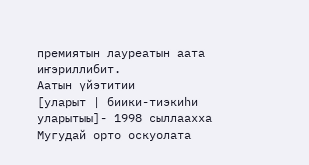премиятын лауреатын аата иҥэриллибит.
Аатын үйэтитии
[уларыт | биики-тиэкиһи уларытыы]- 1998 сыллаахха Мугудай орто оскуолата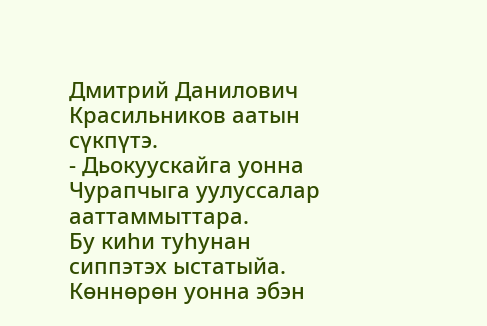Дмитрий Данилович Красильников аатын сүкпүтэ.
- Дьокуускайга уонна Чурапчыга уулуссалар ааттаммыттара.
Бу киһи туһунан сиппэтэх ыстатыйа. Көннөрөн уонна эбэн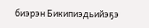биэрэн Бикипиэдьийэҕэ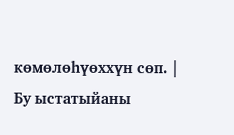көмөлөһүөххүн сөп. |
Бу ыстатыйаны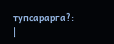тупсарарга?:
|